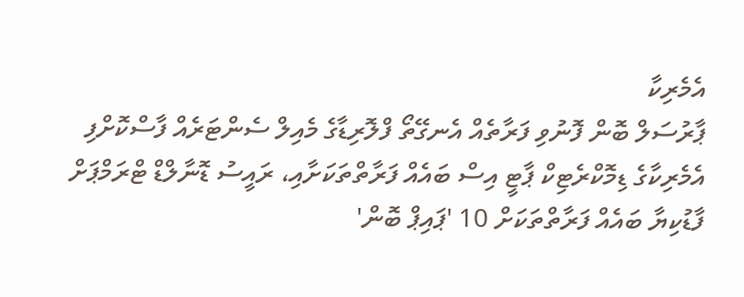އެމެރިކާ
ޕާރުސަލް ބޮން ފޮނުވި ފަރާތެއް އެނގޭތޯ ފްލޮރިޑާގެ މެއިލް ސެންޓަރެއް ފާސްކޮށްފި
އެމެރިކާގެ ޑިމޮކްރެޓިކް ޕާޓީ އިސް ބައެއް ފަރާތްތަކަށާއި، ރައީސު ޑޮނާލްޑް ޓްރަމްޕަށް ފާޑުކިޔާ ބައެއް ފަރާތްތަކަށް 10 'ޕައިޕް ބޮން'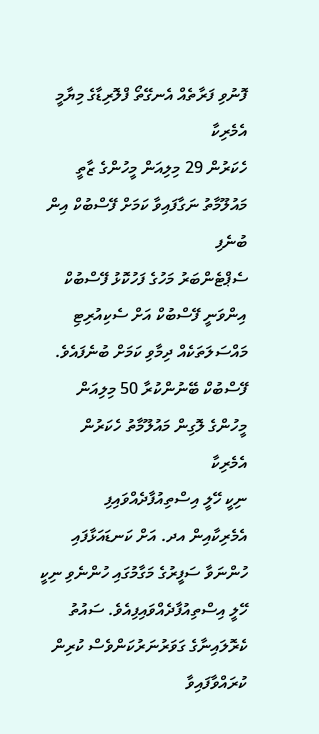ފޮނުވި ފަރާތެއް އެނގޭތޯ ފްލޮރިޑާގެ މިޔާމީ
އެމެރިކާ
ހެކަރުން 29 މިލިއަން މީހުންގެ ޒާތީ މައުލޫމާތު ނަގާފައިވާ ކަމަށް ފޭސްބުކް އިން ބުނެފި
ސެޕްޓެންބަރު މަހުގެ ފަހުކޮޅު ފޭސްބުކް އިންވަނީ ފޭސްބުކް އަށް ސެކިއުރިޓި މައްސަލަތަކެއް ދިމާވި ކަމަށް ބުނެފައެވެ. ފޭސްބުކް ބޭނުންކުރާ 50 މިލިއަން މީހުންގެ ލޮގިން މައުލޫމާތު ހެކަރުން
އެމެރިކާ
ނިކީ ހޭލީ އިސްތިއުފާދެއްވައިފި
އެމެރިކާއިން އދ. އަށް ކަނޑައަޅާފައި ހުންނަވާ ސަފީރުގެ މަގާމުގައި ހުންނެވި ނިކީ ހޭލީ އިސްތިއުފާދެއްވައިފިއެވެ. ސައުތު ކެރޮލައިނާގެ ގަވަރުނަރުކަންވެސް ކުރިން ކުރައްވާފައިވާ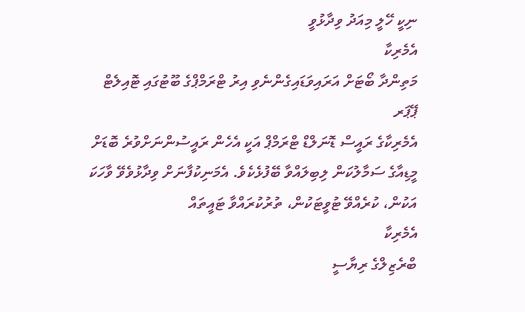ނިކީ ހޭލީ މިއަދު ވިދާޅުވީ
އެމެރިކާ
މަތިންދާ ބޯޓަށް އަރައިވަޑައިގެންނެވި އިރު ޓްރަމްޕްގެ ބޫޓުގައި ޓޮއިލެޓް ޕޭޕަރ
އެމެރިކާގެ ރައީސް ޑޮނަލްޑް ޓްރަމްޕް އަކީ އެހެން ރައީސުންނަށްވުރެ ބޮޑަށް މީޑިއާގެ ސަމާލުކަން ލިބިލައްވާ ބޭފުޅެކެވެ. އެމަނިކުފާނަށް ވިދާޅުވެވޭ ވާހަކަ އަކުން، ކުރެއްވޭ ޓުވީޓަކުން، ތުރުކުރައްވާ ޓައީތައް
އެމެރިކާ
ބްރެޒިލްގެ ރިޔާސީ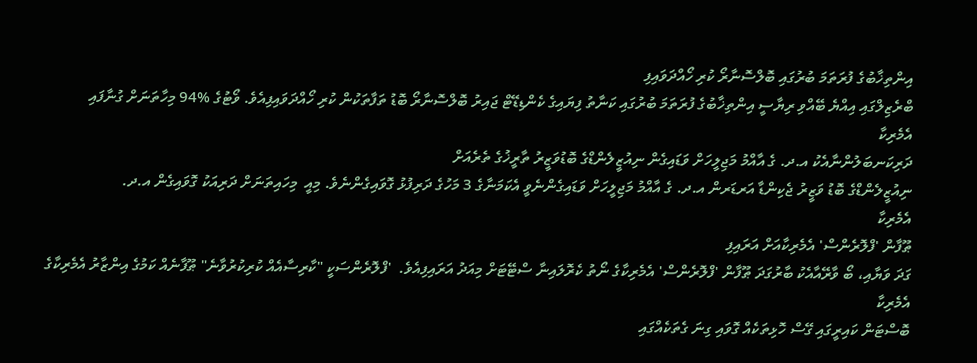އިންތިޚާބުގެ ފުރަތަމަ ބުރުގައި ބޮލްސޮނާރޯ ކުރި ހޯއްދަވައިފި
ބްރެޒިލްގައި އިއްޔެ ބޭއްވި ރިޔާސީ އިންތިޚާބުގެ ފުރަތަމަ ބުރުގައި ކަނާތު ފިޔައިގެ ކެންޑިޑޭޓް ޖައިރު ބޮލްސޮނާރޯ ބޮޑު ތަފާތަކުން ކުރި ހޯއްދަވައިފިއެވެ. ވޯޓުގެ %94 މިހާތަނަށް ގުނާފައި
އެމެރިކާ
ދަރިކަނބަލުންނާއެކު އ.ދ. ގެ އާއްމު މަޖިލީހަށް ވަޑައިގެން ނިއުޒީލެންޑްގެ ބޮޑުވަޒީރު ތާރީޚުގެ ތެރެއަށް
ނިއުޒީލެންޑްގެ ބޮޑު ވަޒީރު ޖެކިންޑާ އަރޑަރން އ.ދ. ގެ އާއްމު މަޖިލީހަށް ވަޑައިގެންނެވީ އެކަމަނާގެ 3 މަހުގެ ދަރިފުޅު ގޮވައިގެންނެވެ. މިއީ  މިހައިތަނަށް ދަރިއަކު ގޮވައިގެން އ.ދ.
އެމެރިކާ
ޠޫފާން 'ފްލޮރެންސް' އެމެރިކާއަށް އަރައިފި
ގަދަ ވަޔާއި، ބޯ ވާރޭއާއެކު ބާރުގަދަ ޠޫފާން 'ފްލޮރެންސް' އެމެރިކާގެ ނޯތު ކެރޮލައިނާ ސްޓޭޓަށް މިއަދު އަރައިފިއެވެ.  'ފްލޮރެންސަކީ "ކާރިސާއެއް ކުރިކުރުވާނެ" ޠޫފާނެއް ކަމުގެ އިންޒާރު އެމެރިކާގެ
އެމެރިކާ
ބޮސްޓަން ކައިރީގައި ގޭސް ހޮޅިތަކެއް ގޮވައި ގިނަ ގެތަކެއްގައި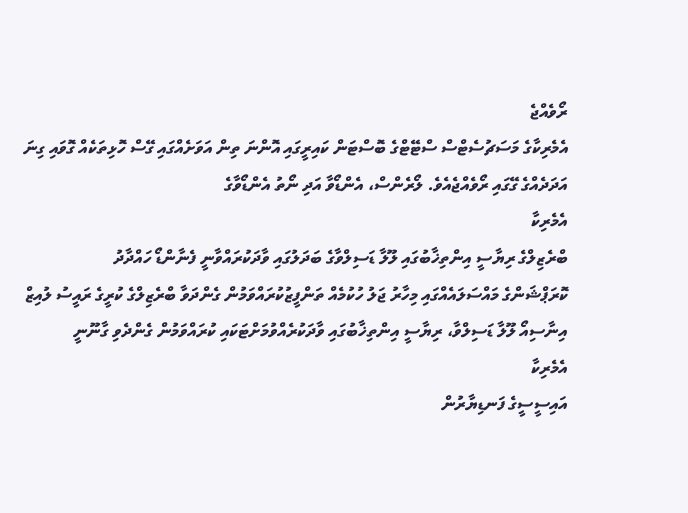ރޯވެއްޖެ
އެމެރިކާގެ މަސަޗުސެޓްސް ސްޓޭޓްގެ ބޮސްޓަން ކައިރީގައި އޮންނަ ތިން އަވަށެއްގައި ގޭސް ހޮޅިތަކެއް ގޮވައި ގިނަ އަދަދެއްގެ ގޭގައި ރޯވެއްޖެއެވެ. ލޯރެންސް، އެންޑޯވާ އަދި ނޯތު އެންޑޯވާގެ
އެމެރިކާ
ބްރެޒިލްގެ ރިޔާސީ އިންތިޚާބުގައި ލޫލާ ޑަސިލްވާގެ ބަދަލުގައި ވާދަކުރައްވާނީ ފެނާންޑޯ ހައްދާދު
ކޮރަޕްޝަންގެ މައްސަލައެއްގައި މިހާރު ޖަލު ހުކުމެއް ތަންފީޒުކުރައްވަމުން ގެންދަވާ ބްރެޒިލްގެ ކުރީގެ ރައީސު ލުއިޒް އިނާސިއޯ ލޫލާ ޑަސިލްވާ، ރިޔާސީ އިންތިޚާބުގައި ވާދަކުރެއްވުމަށްޓަކައި ކުރައްވަމުން ގެންދެވި ގާނޫނީ
އެމެރިކާ
އައިސީސީގެ ފަނޑިޔާރުން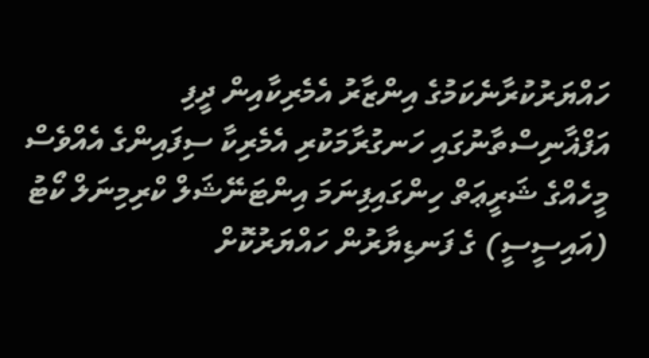ހައްޔަރުކުރާނެކަމުގެ އިންޒާރު އެމެރިކާއިން ދީފި
އަފްޣާނިސްތާނުގައި ހަނގުރާމަކުރި އެމެރިކާ ސިފައިންގެ އެއްވެސް މީހެއްގެ ޝަރީޢަތް ހިންގައިފިނަމަ އިންޓަނޭޝަލް ކްރިމިނަލް ކޯޓު (އައިސީސީ) ގެ ފަނޑިޔާރުން ހައްޔަރުކޮށް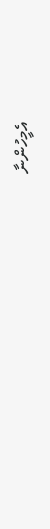އެމީހުންނާ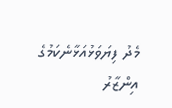މެދު ފިޔަވަޅުއަޅާނެކަމުގެ އިންޒާރު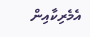އެމެރިކާއިން